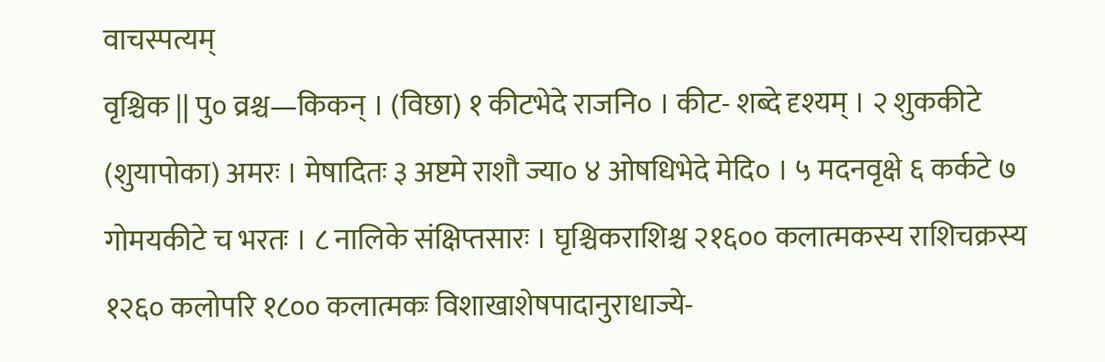वाचस्पत्यम्
वृश्चिक || पु० व्रश्च—किकन् । (विछा) १ कीटभेदे राजनि० । कीट- शब्दे दृश्यम् । २ शुककीटे (शुयापोका) अमरः । मेषादितः ३ अष्टमे राशौ ज्या० ४ ओषधिभेदे मेदि० । ५ मदनवृक्षे ६ कर्कटे ७ गोमयकीटे च भरतः । ८ नालिके संक्षिप्तसारः । घृश्चिकराशिश्च २१६०० कलात्मकस्य राशिचक्रस्य १२६० कलोपरि १८०० कलात्मकः विशाखाशेषपादानुराधाज्ये-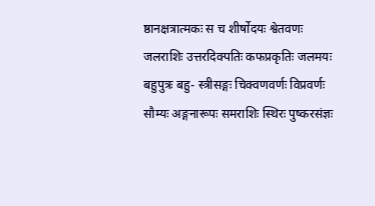ष्ठानक्षत्रात्मकः स च शीर्षोदयः श्वेतवणः जलराशिः उत्तरदिक्पतिः कफप्रकृतिः जलमयः बहुपुत्रः बहु- स्त्रीसङ्गः चिक्वणवर्णः विप्रवर्णः सौम्यः अङ्गनारूपः समराशिः स्थिरः पुष्करसंज्ञः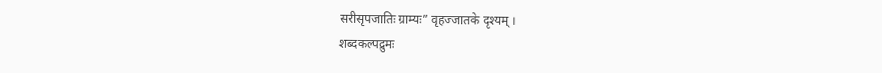सरीसृपजातिः ग्राम्यः” वृहज्जातके दृश्यम् ।
शब्दकल्पद्रुमः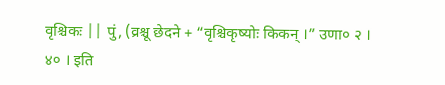वृश्चिकः || पुं, (व्रश्चू छेदने + “वृश्चिकृष्योः किकन् ।” उणा० २ । ४० । इति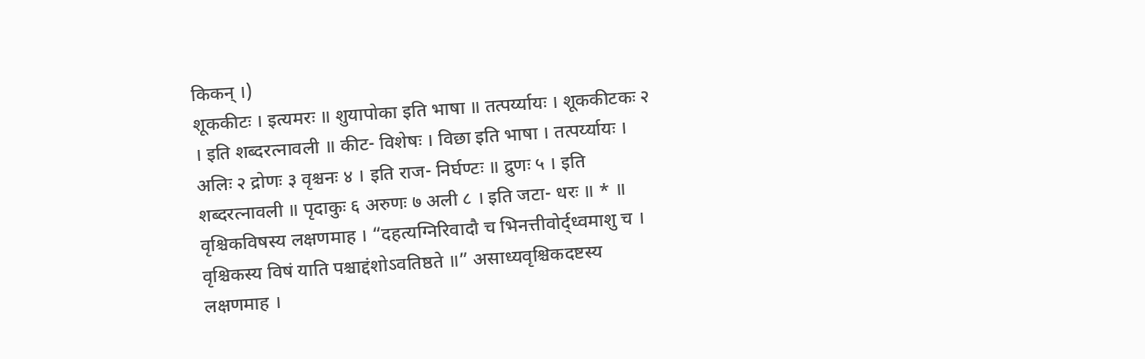किकन् ।)
शूककीटः । इत्यमरः ॥ शुयापोका इति भाषा ॥ तत्पर्य्यायः । शूककीटकः २ । इति शब्दरत्नावली ॥ कीट- विशेषः । विछा इति भाषा । तत्पर्य्यायः । अलिः २ द्रोणः ३ वृश्चनः ४ । इति राज- निर्घण्टः ॥ द्रुणः ५ । इति शब्दरत्नावली ॥ पृदाकुः ६ अरुणः ७ अली ८ । इति जटा- धरः ॥ * ॥
वृश्चिकविषस्य लक्षणमाह । “दहत्यग्निरिवादौ च भिनत्तीवोर्द्ध्वमाशु च । वृश्चिकस्य विषं याति पश्चाद्दंशोऽवतिष्ठते ॥” असाध्यवृश्चिकदष्टस्य लक्षणमाह ।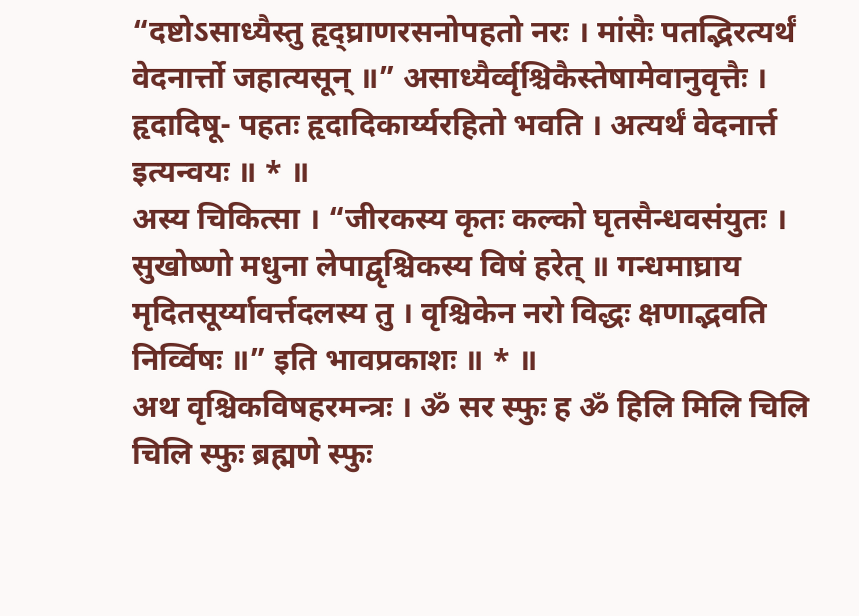“दष्टोऽसाध्यैस्तु हृद्घ्राणरसनोपहतो नरः । मांसैः पतद्भिरत्यर्थं वेदनार्त्तो जहात्यसून् ॥” असाध्यैर्व्वृश्चिकैस्तेषामेवानुवृत्तैः । हृदादिषू- पहतः हृदादिकार्य्यरहितो भवति । अत्यर्थं वेदनार्त्त इत्यन्वयः ॥ * ॥
अस्य चिकित्सा । “जीरकस्य कृतः कल्को घृतसैन्धवसंयुतः । सुखोष्णो मधुना लेपाद्वृश्चिकस्य विषं हरेत् ॥ गन्धमाघ्राय मृदितसूर्य्यावर्त्तदलस्य तु । वृश्चिकेन नरो विद्धः क्षणाद्भवति निर्व्विषः ॥” इति भावप्रकाशः ॥ * ॥
अथ वृश्चिकविषहरमन्त्रः । ॐ सर स्फुः ह ॐ हिलि मिलि चिलि चिलि स्फुः ब्रह्मणे स्फुः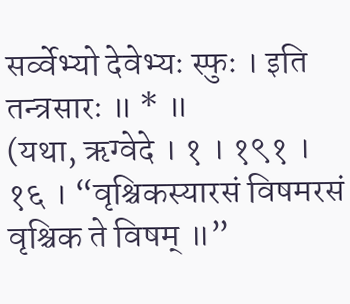सर्व्वेभ्यो देवेभ्यः स्फुः । इति तन्त्रसारः ॥ * ॥
(यथा, ऋग्वेदे । १ । १९१ । १६ । “वृश्चिकस्यारसं विषमरसं वृश्चिक ते विषम् ॥”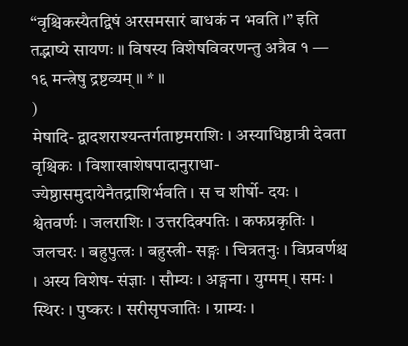“वृश्चिकस्यैतद्विषं अरसमसारं बाधकं न भवति ।” इति तद्भाष्ये सायणः ॥ विषस्य विशेषविवरणन्तु अत्रैव १ — १६ मन्त्रेषु द्रष्टव्यम् ॥ * ॥
)
मेषादि- द्वादशराश्यन्तर्गताष्टमराशिः । अस्याधिष्ठात्री देवता वृश्चिकः । विशाखाशेषपादानुराधा- ज्येष्ठासमुदायेनैतद्राशिर्भवति । स च शीर्षो- दयः । श्वेतवर्णः । जलराशिः । उत्तरदिक्पतिः । कफप्रकृतिः । जलचरः । बहुपुत्त्रः । बहुस्त्री- सङ्गः । चित्रतनुः । विप्रवर्णश्च । अस्य विशेष- संज्ञाः । सौम्यः । अङ्गना । युग्मम् । समः । स्थिरः । पुष्करः । सरीसृपजातिः । ग्राम्यः ।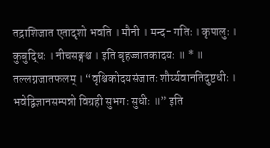तद्राशिजात एतादृशो भवति । मौनी । मन्द- गतिः । कृपालुः । कुबुद्धिः । नीचसङ्गश्च । इति बृहज्जातकादयः ॥ * ॥
तल्लग्नजातफलम् । “वृश्चिकोदयसंजातः शौर्य्यवानतिदुष्टधीः । भवेद्विज्ञानसम्पन्नो विग्रही सुभगः सुधीः ॥” इति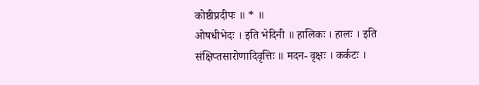कोष्ठीप्रदीपः ॥ * ॥
ओषधीभेदः । इति भेदिनी ॥ हालिकः । हालः । इति संक्षिप्तसारोणादिवृत्तिः ॥ मदन- वृक्षः । कर्कटः ।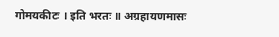गोमयकीटः । इति भरतः ॥ अग्रहायणमासः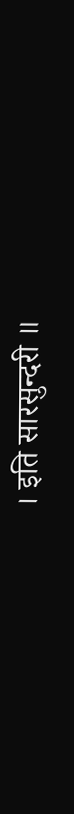। इति सारसुन्दरी ॥